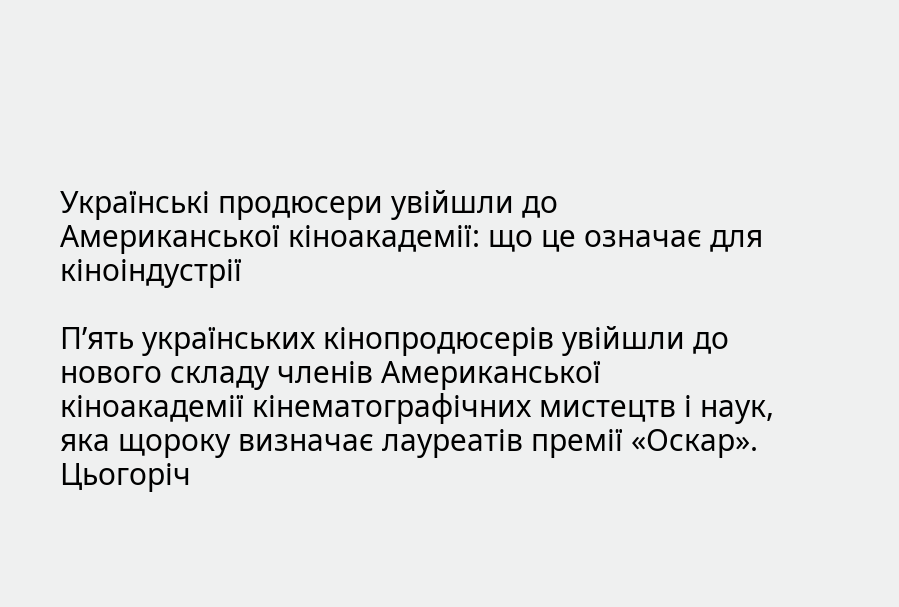Українські продюсери увійшли до Американської кіноакадемії: що це означає для кіноіндустрії

П’ять українських кінопродюсерів увійшли до нового складу членів Американської кіноакадемії кінематографічних мистецтв і наук, яка щороку визначає лауреатів премії «Оскар». Цьогоріч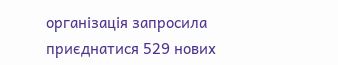організація запросила приєднатися 529 нових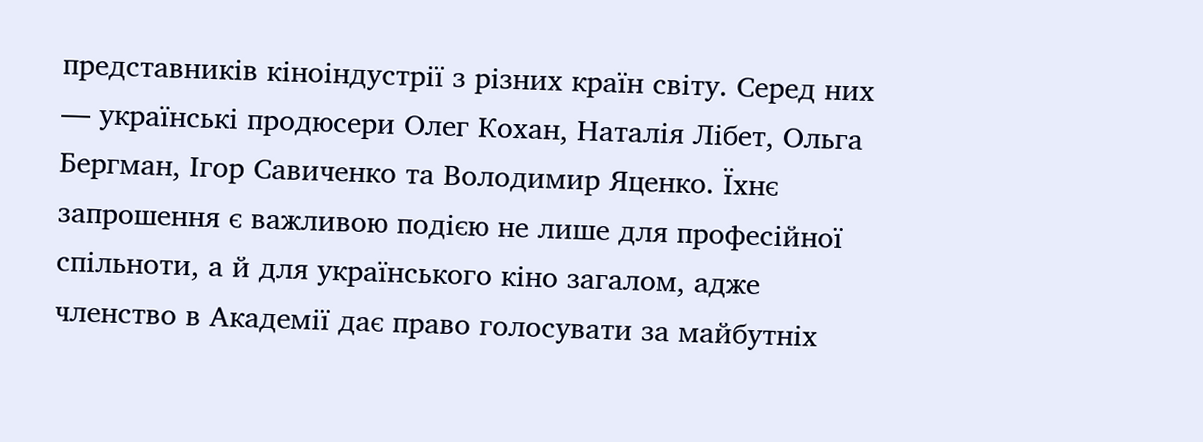представників кіноіндустрії з різних країн світу. Серед них — українські продюсери Олег Кохан, Наталія Лібет, Ольга Бергман, Ігор Савиченко та Володимир Яценко. Їхнє запрошення є важливою подією не лише для професійної спільноти, а й для українського кіно загалом, адже членство в Академії дає право голосувати за майбутніх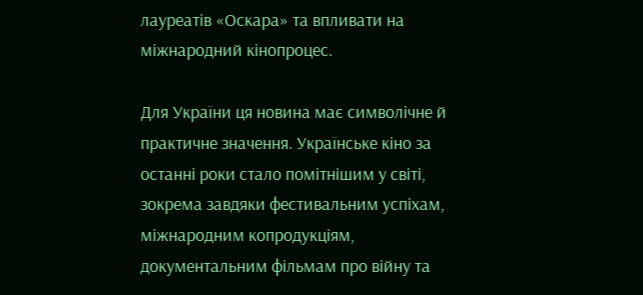лауреатів «Оскара» та впливати на міжнародний кінопроцес.

Для України ця новина має символічне й практичне значення. Українське кіно за останні роки стало помітнішим у світі, зокрема завдяки фестивальним успіхам, міжнародним копродукціям, документальним фільмам про війну та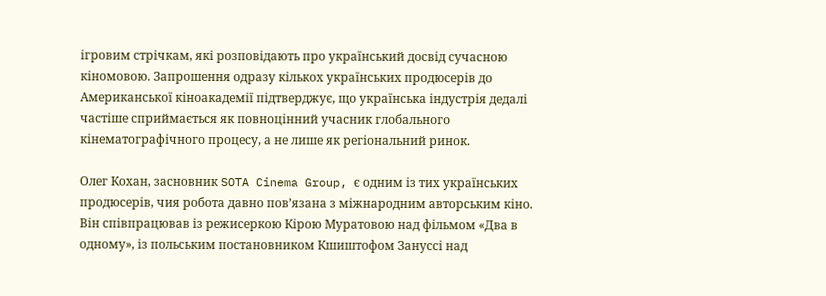ігровим стрічкам, які розповідають про український досвід сучасною кіномовою. Запрошення одразу кількох українських продюсерів до Американської кіноакадемії підтверджує, що українська індустрія дедалі частіше сприймається як повноцінний учасник глобального кінематографічного процесу, а не лише як регіональний ринок.

Олег Кохан, засновник SOTA Cinema Group, є одним із тих українських продюсерів, чия робота давно пов’язана з міжнародним авторським кіно. Він співпрацював із режисеркою Кірою Муратовою над фільмом «Два в одному», із польським постановником Кшиштофом Зануссі над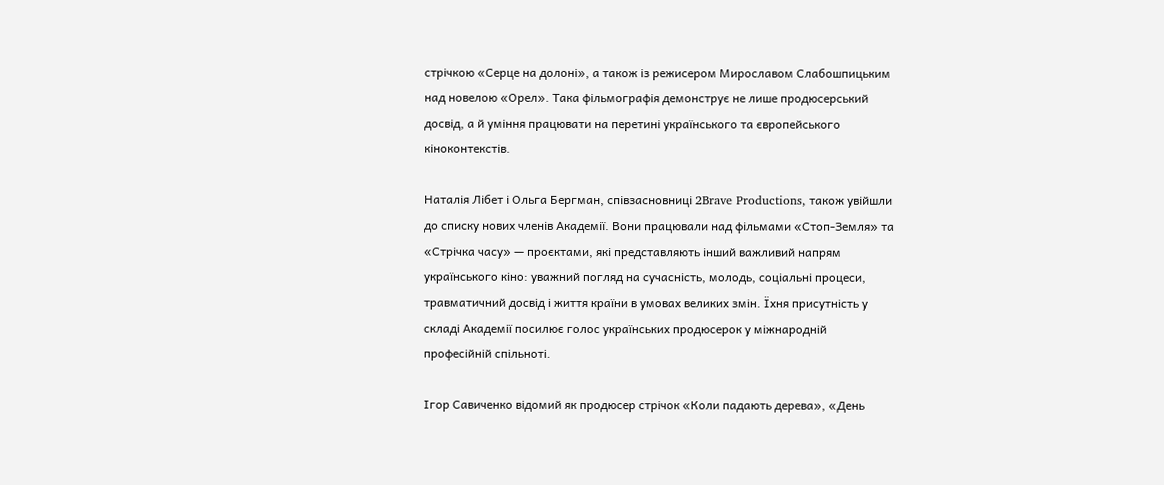стрічкою «Серце на долоні», а також із режисером Мирославом Слабошпицьким над новелою «Орел». Така фільмографія демонструє не лише продюсерський досвід, а й уміння працювати на перетині українського та європейського кіноконтекстів.

Наталія Лібет і Ольга Бергман, співзасновниці 2Brave Productions, також увійшли до списку нових членів Академії. Вони працювали над фільмами «Стоп-Земля» та «Стрічка часу» — проєктами, які представляють інший важливий напрям українського кіно: уважний погляд на сучасність, молодь, соціальні процеси, травматичний досвід і життя країни в умовах великих змін. Їхня присутність у складі Академії посилює голос українських продюсерок у міжнародній професійній спільноті.

Ігор Савиченко відомий як продюсер стрічок «Коли падають дерева», «День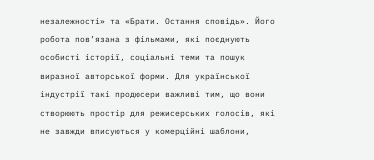незалежності» та «Брати. Остання сповідь». Його робота пов’язана з фільмами, які поєднують особисті історії, соціальні теми та пошук виразної авторської форми. Для української індустрії такі продюсери важливі тим, що вони створюють простір для режисерських голосів, які не завжди вписуються у комерційні шаблони,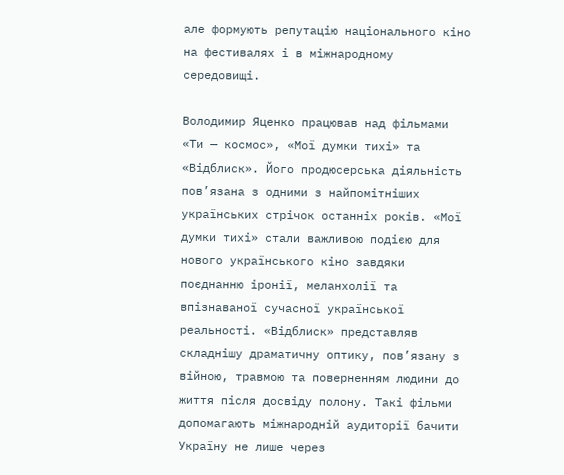але формують репутацію національного кіно на фестивалях і в міжнародному середовищі.

Володимир Яценко працював над фільмами «Ти — космос», «Мої думки тихі» та «Відблиск». Його продюсерська діяльність пов’язана з одними з найпомітніших українських стрічок останніх років. «Мої думки тихі» стали важливою подією для нового українського кіно завдяки поєднанню іронії, меланхолії та впізнаваної сучасної української реальності. «Відблиск» представляв складнішу драматичну оптику, пов’язану з війною, травмою та поверненням людини до життя після досвіду полону. Такі фільми допомагають міжнародній аудиторії бачити Україну не лише через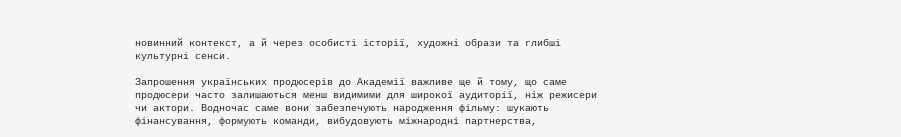новинний контекст, а й через особисті історії, художні образи та глибші культурні сенси.

Запрошення українських продюсерів до Академії важливе ще й тому, що саме продюсери часто залишаються менш видимими для широкої аудиторії, ніж режисери чи актори. Водночас саме вони забезпечують народження фільму: шукають фінансування, формують команди, вибудовують міжнародні партнерства,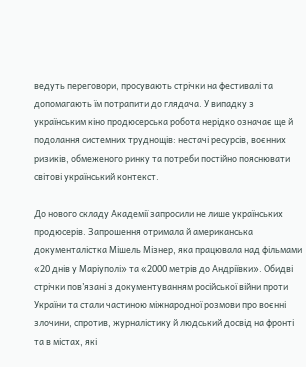ведуть переговори, просувають стрічки на фестивалі та допомагають їм потрапити до глядача. У випадку з українським кіно продюсерська робота нерідко означає ще й подолання системних труднощів: нестачі ресурсів, воєнних ризиків, обмеженого ринку та потреби постійно пояснювати світові український контекст.

До нового складу Академії запросили не лише українських продюсерів. Запрошення отримала й американська документалістка Мішель Мізнер, яка працювала над фільмами «20 днів у Маріуполі» та «2000 метрів до Андріївки». Обидві стрічки пов’язані з документуванням російської війни проти України та стали частиною міжнародної розмови про воєнні злочини, спротив, журналістику й людський досвід на фронті та в містах, які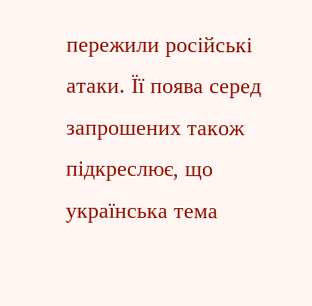пережили російські атаки. Її поява серед запрошених також підкреслює, що українська тема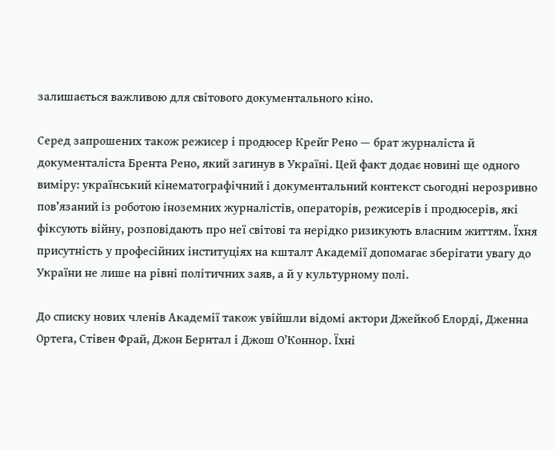залишається важливою для світового документального кіно.

Серед запрошених також режисер і продюсер Крейг Рено — брат журналіста й документаліста Брента Рено, який загинув в Україні. Цей факт додає новині ще одного виміру: український кінематографічний і документальний контекст сьогодні нерозривно пов’язаний із роботою іноземних журналістів, операторів, режисерів і продюсерів, які фіксують війну, розповідають про неї світові та нерідко ризикують власним життям. Їхня присутність у професійних інституціях на кшталт Академії допомагає зберігати увагу до України не лише на рівні політичних заяв, а й у культурному полі.

До списку нових членів Академії також увійшли відомі актори Джейкоб Елорді, Дженна Ортега, Стівен Фрай, Джон Бернтал і Джош О’Коннор. Їхні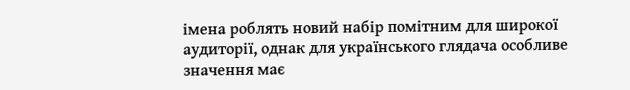імена роблять новий набір помітним для широкої аудиторії, однак для українського глядача особливе значення має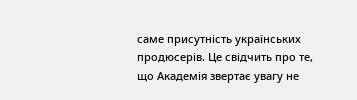саме присутність українських продюсерів. Це свідчить про те, що Академія звертає увагу не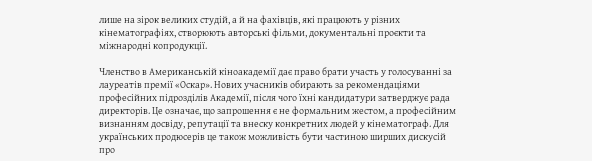лише на зірок великих студій, а й на фахівців, які працюють у різних кінематографіях, створюють авторські фільми, документальні проєкти та міжнародні копродукції.

Членство в Американській кіноакадемії дає право брати участь у голосуванні за лауреатів премії «Оскар». Нових учасників обирають за рекомендаціями професійних підрозділів Академії, після чого їхні кандидатури затверджує рада директорів. Це означає, що запрошення є не формальним жестом, а професійним визнанням досвіду, репутації та внеску конкретних людей у кінематограф. Для українських продюсерів це також можливість бути частиною ширших дискусій про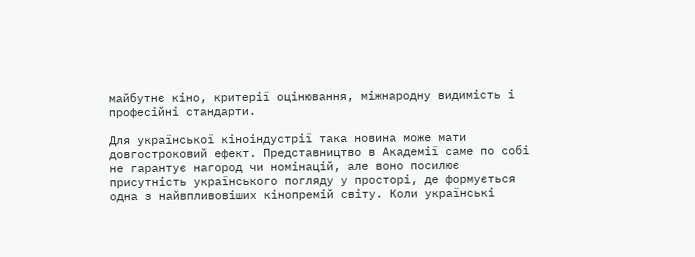майбутнє кіно, критерії оцінювання, міжнародну видимість і професійні стандарти.

Для української кіноіндустрії така новина може мати довгостроковий ефект. Представництво в Академії саме по собі не гарантує нагород чи номінацій, але воно посилює присутність українського погляду у просторі, де формується одна з найвпливовіших кінопремій світу. Коли українські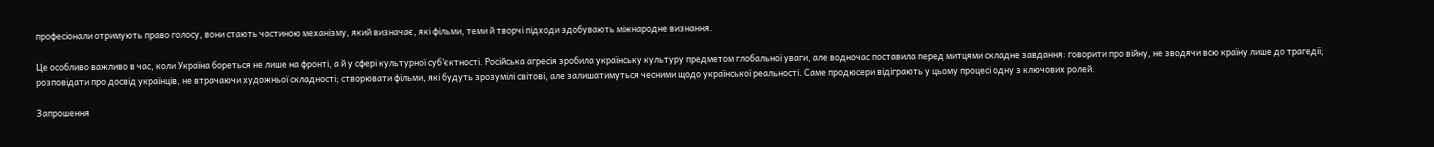професіонали отримують право голосу, вони стають частиною механізму, який визначає, які фільми, теми й творчі підходи здобувають міжнародне визнання.

Це особливо важливо в час, коли Україна бореться не лише на фронті, а й у сфері культурної суб’єктності. Російська агресія зробила українську культуру предметом глобальної уваги, але водночас поставила перед митцями складне завдання: говорити про війну, не зводячи всю країну лише до трагедії; розповідати про досвід українців, не втрачаючи художньої складності; створювати фільми, які будуть зрозумілі світові, але залишатимуться чесними щодо української реальності. Саме продюсери відіграють у цьому процесі одну з ключових ролей.

Запрошення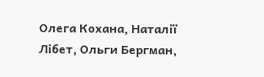Олега Кохана, Наталії Лібет, Ольги Бергман,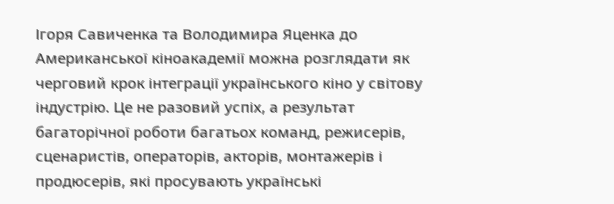Ігоря Савиченка та Володимира Яценка до Американської кіноакадемії можна розглядати як черговий крок інтеграції українського кіно у світову індустрію. Це не разовий успіх, а результат багаторічної роботи багатьох команд, режисерів, сценаристів, операторів, акторів, монтажерів і продюсерів, які просувають українські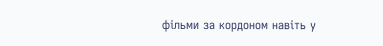фільми за кордоном навіть у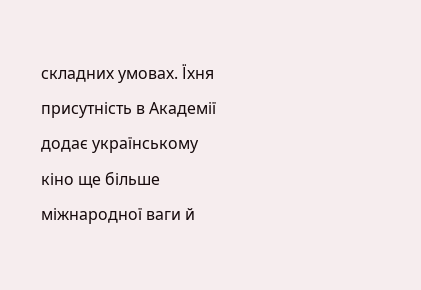складних умовах. Їхня присутність в Академії додає українському кіно ще більше міжнародної ваги й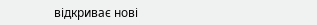відкриває нові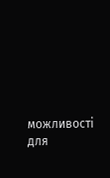можливості для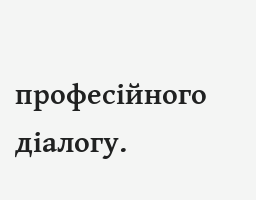професійного діалогу.